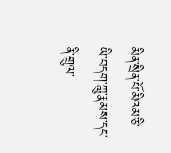མིན་སྲིན་པོ་མིའམ་ཅི་ཡི་བདག་ཀླུ་རྣམས་དང་ནི་གྲུལ་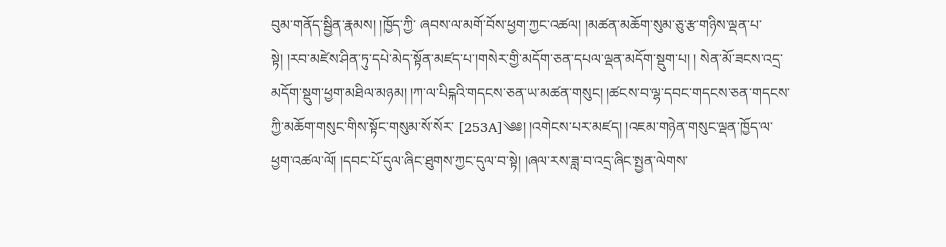བུམ་གནོད་སྦྱིན་རྣམས། །ཁྱོད་ཀྱི་ ཞབས་ལ་མགོ་བོས་ཕྱག་ཀྱང་འཚལ། །མཚན་མཆོག་སུམ་ཅུ་རྩ་གཉིས་ལྡན་པ་སྟེ། །རབ་མཛེས་ཤིན་ཏུ་དཔེ་མེད་སྟོན་མཛད་པ་།གསེར་གྱི་མདོག་ཅན་དཔལ་ལྡན་མདོག་སྡུག་པ། ། སེན་མོ་ཟངས་འདྲ་མདོག་སྡུག་ཕྱག་མཐིལ་མཉམ། །ཀ་ལ་པིངྐའི་གདངས་ཅན་ཡ་མཚན་གསུང། །ཚངས་བ་ལྷ་དབང་གདངས་ཅན་གདངས་ཀྱི་མཆོག་གསུང་གིས་སྟོང་གསུམ་སོ་སོར་ [253A]༄༅། །འགེངས་པར་མཛད། །འཇམ་གཉེན་གསུང་ལྡན་ཁྱོད་ལ་ཕྱག་འཚལ་ལོ། །དབང་པོ་དུལ་ཞིང་ཐུགས་ཀྱང་དུལ་བ་སྟེ། །ཞལ་རས་ཟླ་བ་འདྲ་ཞིང་སྤྱན་ལེགས་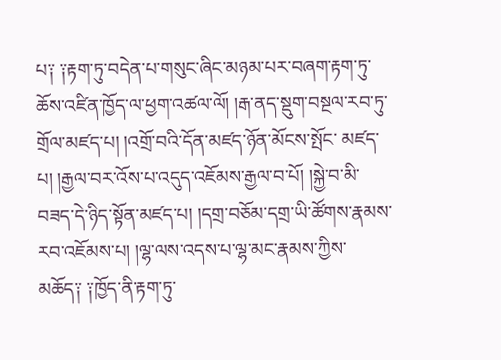པ༑ ༑རྟག་ཏུ་བདེན་པ་གསུང་ཞིང་མཉམ་པར་བཞག་རྟག་ཏུ་ཆོས་འཛིན་ཁྱོད་ལ་ཕྱག་འཚལ་ལོ། །རྒ་ནད་སྡུག་བསྔལ་རབ་ཏུ་གྲོལ་མཛད་པ། །འགྲོ་བའི་དོན་མཛད་ཉོན་མོངས་སྤོང་ མཛད་པ། །རྒྱལ་བར་འོས་པ་འདུད་འཇོམས་རྒྱལ་བ་པོ། །སྐྱེ་བ་མི་བཟད་དེ་ཉིད་སྟོན་མཛད་པ། །དགྲ་བཅོམ་དགྲ་ཡི་ཚོགས་རྣམས་རབ་འཇོམས་པ། །ལྷ་ལས་འདས་པ་ལྷ་མང་རྣམས་ཀྱིས་ མཆོད༑ ༑ཁྱོད་ནི་རྟག་ཏུ་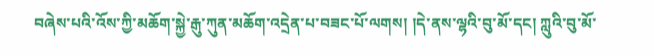བཞེས་པའི་འོས་ཀྱི་མཆོག་སྐྱེ་རྒུ་ཀུན་མཆོག་འདྲེན་པ་བཟང་པོ་ལགས། །དེ་ནས་ལྷའི་བུ་མོ་དང། ཀླུའི་བུ་མོ་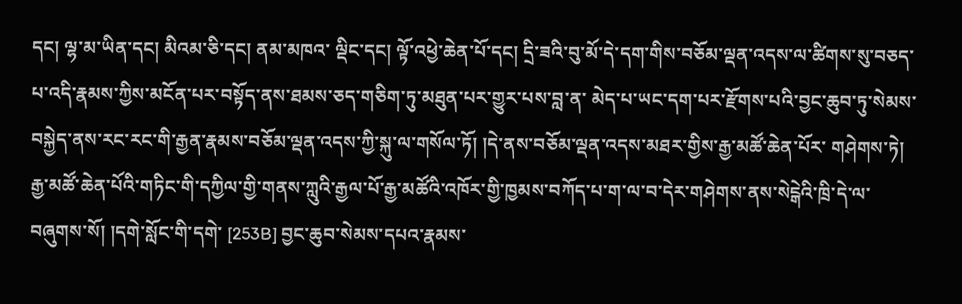དང། ལྷ་མ་ཡིན་དང། མིའམ་ཅི་དང། ནམ་མཁའ་ ལྡིང་དང། ལྟོ་འཕྱེ་ཆེན་པོ་དང། དྲི་ཟའི་བུ་མོ་དེ་དག་གིས་བཅོམ་ལྡན་འདས་ལ་ཚིགས་སུ་བཅད་པ་འདི་རྣམས་ཀྱིས་མངོན་པར་བསྟོད་ནས་ཐམས་ཅད་གཅིག་ཏུ་མཐུན་པར་གྱུར་པས་བླ་ན་ མེད་པ་ཡང་དག་པར་རྫོགས་པའི་བྱང་ཆུབ་ཏུ་སེམས་བསྐྱེད་ནས་རང་རང་གི་རྒྱན་རྣམས་བཅོམ་ལྡན་འདས་ཀྱི་སྐུ་ལ་གསོལ་ཏོ། །དེ་ནས་བཅོམ་ལྡན་འདས་མཐར་གྱིས་རྒྱ་མཚོ་ཆེན་པོར་ གཤེགས་ཏེ། རྒྱ་མཚོ་ཆེན་པོའི་གཏིང་གི་དཀྱིལ་གྱི་གནས་ཀླུའི་རྒྱལ་པོ་རྒྱ་མཚོའི་འཁོར་གྱི་ཁྱམས་བཀོད་པ་ག་ལ་བ་དེར་གཤེགས་ནས་སེངྒེའི་ཁྲི་དེ་ལ་བཞུགས་སོ། །དགེ་སློང་གི་དགེ་ [253B] བྱང་ཆུབ་སེམས་དཔའ་རྣམས་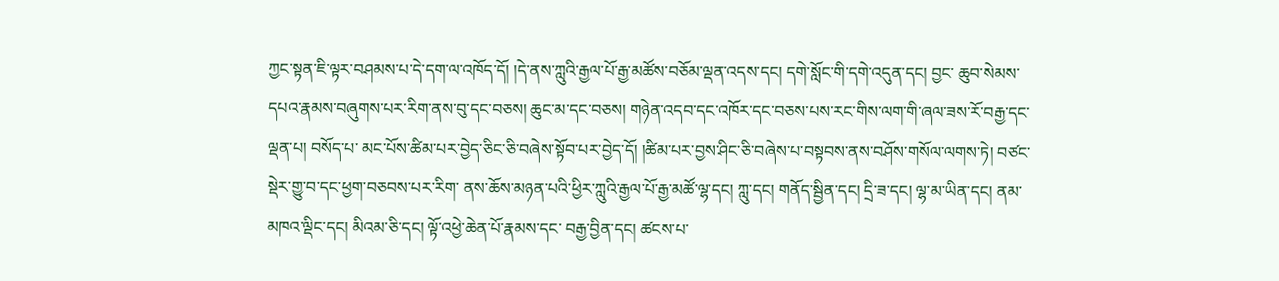ཀྱང་སྟན་ཇི་ལྟར་བཤམས་པ་དེ་དག་ལ་འཁོད་དོ། །དེ་ནས་ཀླུའི་རྒྱལ་པོ་རྒྱ་མཚོས་བཅོམ་ལྡན་འདས་དང། དགེ་སློང་གི་དགེ་འདུན་དང། བྱང་ ཆུབ་སེམས་དཔའ་རྣམས་བཞུགས་པར་རིག་ནས་བུ་དང་བཅས། ཆུང་མ་དང་བཅས། གཉེན་འདབ་དང་འཁོར་དང་བཅས་པས་རང་གིས་ལག་གི་ཞལ་ཟས་རོ་བརྒྱ་དང་ལྡན་པ། བསོད་པ་ མང་པོས་ཚིམ་པར་བྱེད་ཅིང་ཅི་བཞེས་སྟོབ་པར་བྱེད་དོ། །ཚིམ་པར་བྱས་ཤིང་ཅི་བཞེས་པ་བསྟབས་ནས་བཤོས་གསོལ་ལགས་ཏེ། བཙང་སྡེར་གྱུ་བ་དང་ཕྱག་བཅབས་པར་རིག་ ནས་ཆོས་མཉན་པའི་ཕྱིར་ཀླུའི་རྒྱལ་པོ་རྒྱ་མཚོ་ལྷ་དང། ཀླུ་དང། གནོད་སྦྱིན་དང། དྲི་ཟ་དང། ལྷ་མ་ཡིན་དང། ནམ་མཁའ་ལྡིང་དང། མིའམ་ཅི་དང། ལྟོ་འཕྱེ་ཆེན་པོ་རྣམས་དང་ བརྒྱ་བྱིན་དང། ཚངས་པ་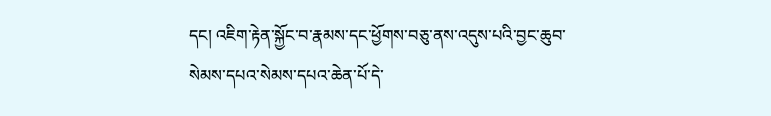དང། འཇིག་རྟེན་སྐྱོང་བ་རྣམས་དང་ཕྱོགས་བཅུ་ནས་འདུས་པའི་བྱང་ཆུབ་སེམས་དཔའ་སེམས་དཔའ་ཆེན་པོ་དེ་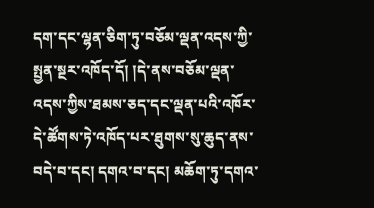དག་དང་ལྷན་ཅིག་ཏུ་བཅོམ་ལྡན་འདས་ཀྱི་ སྤྱན་སྔར་འཁོད་དོ། །དེ་ནས་བཅོམ་ལྡན་འདས་ཀྱིས་ཐམས་ཅད་དང་ལྡན་པའི་འཁོར་དེ་ཚོགས་ཏེ་འཁོད་པར་ཐུགས་སུ་ཆུད་ནས་བདེ་བ་དང། དགའ་བ་དང། མཆོག་ཏུ་དགའ་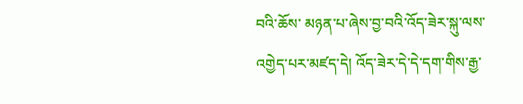བའི་ཆོས་ མཉན་པ་ཞེས་བྱ་བའི་འོད་ཟེར་སྐུ་ལས་འགྱེད་པར་མཛད་དེ། འོད་ཟེར་དེ་དེ་དག་གིས་རྒྱ་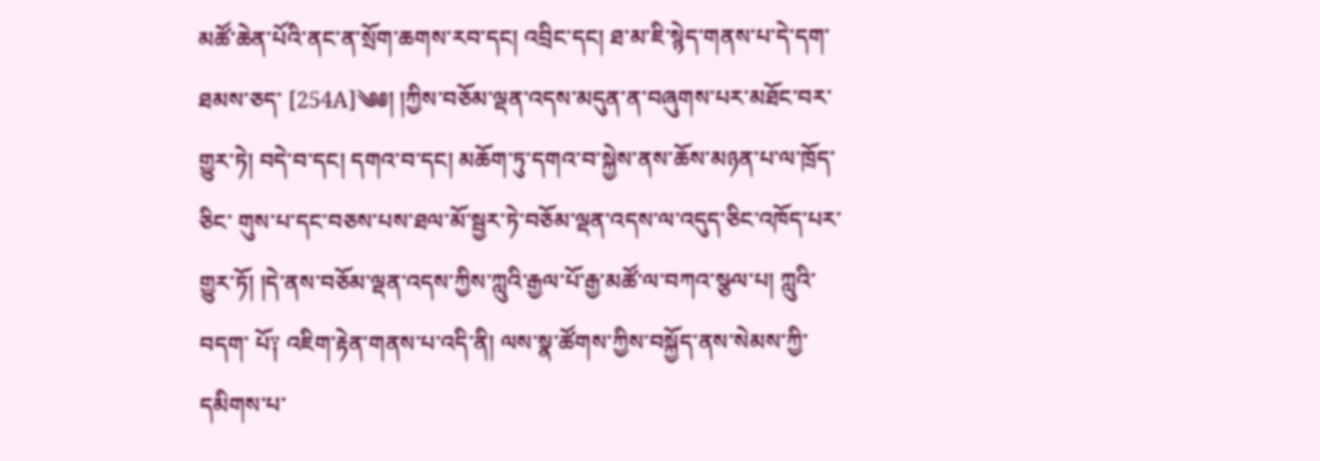མཚོ་ཆེན་པོའི་ནང་ན་སྲོག་ཆགས་རབ་དང། འབྲིང་དང། ཐ་མ་ཇི་སྙེད་གནས་པ་དེ་དག་ཐམས་ཅད་ [254A]༄༅། །ཀྱིས་བཅོམ་ལྡན་འདས་མདུན་ན་བཞུགས་པར་མཐོང་བར་གྱུར་ཏེ། བདེ་བ་དང། དགའ་བ་དང། མཆོག་ཏུ་དགའ་བ་སྐྱེས་ནས་ཆོས་མཉན་པ་ལ་ཁྲོད་ཅིང་ གུས་པ་དང་བཅས་པས་ཐལ་མོ་སྦྱར་ཏེ་བཅོམ་ལྡན་འདས་ལ་འདུད་ཅིང་འཁོད་པར་གྱུར་ཏོ། །དེ་ནས་བཅོམ་ལྡན་འདས་ཀྱིས་ཀླུའི་རྒྱལ་པོ་རྒྱ་མཚོ་ལ་བཀའ་སྩལ་པ། ཀླུའི་བདག་ པོ༑ འཇིག་རྟེན་གནས་པ་འདི་ནི། ལས་སྣ་ཚོགས་ཀྱིས་བསྐྱོད་ནས་སེམས་ཀྱི་དམིགས་པ་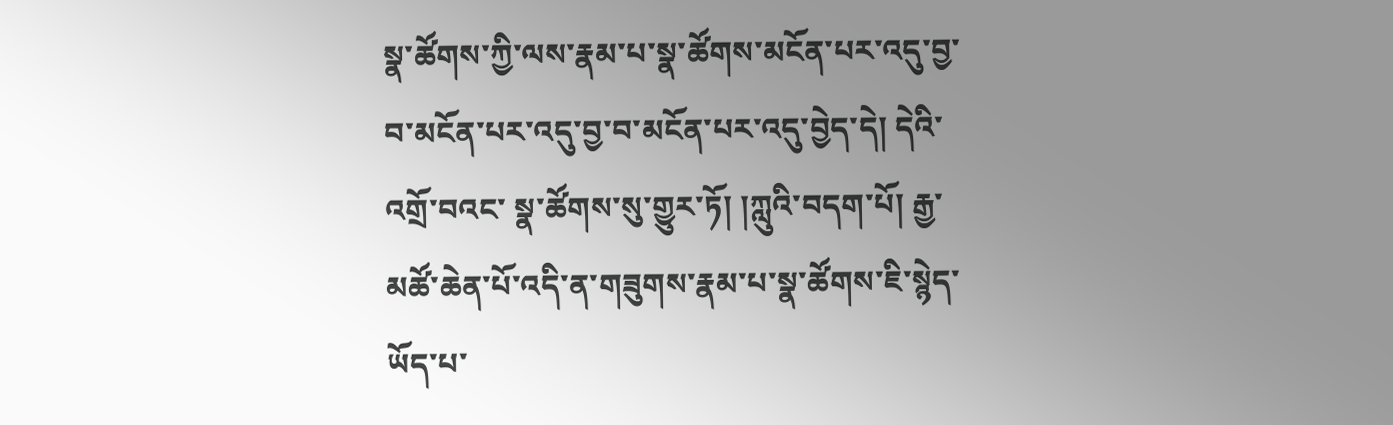སྣ་ཚོགས་ཀྱི་ལས་རྣམ་པ་སྣ་ཚོགས་མངོན་པར་འདུ་བྱ་བ་མངོན་པར་འདུ་བྱ་བ་མངོན་པར་འདུ་བྱེད་དེ། དེའི་འགྲོ་བའང་ སྣ་ཚོགས་སུ་གྱུར་ཏོ། །ཀླུའི་བདག་པོ། རྒྱ་མཚོ་ཆེན་པོ་འདི་ན་གཟུགས་རྣམ་པ་སྣ་ཚོགས་ཇི་སྙེད་ཡོད་པ་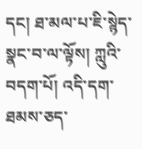དང། ཐ་མལ་པ་ཇི་སྙེད་སྣང་བ་ལ་ལྟོས། ཀླུའི་བདག་པོ། འདི་དག་ཐམས་ཅད་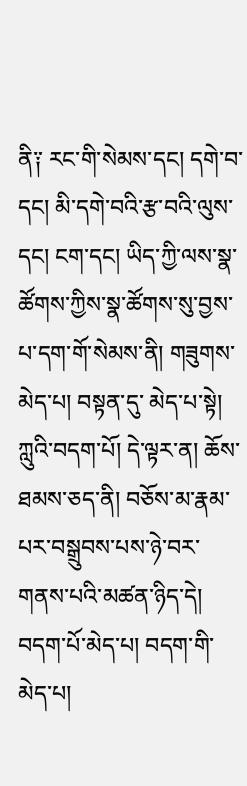ནི༑ རང་གི་སེམས་དང། དགེ་བ་དང། མི་དགེ་བའི་རྩ་བའི་ལུས་དང། ངག་དང། ཡིད་ཀྱི་ལས་སྣ་ཚོགས་ཀྱིས་སྣ་ཚོགས་སུ་བྱས་པ་དག་གོ་སེམས་ནི། གཟུགས་མེད་པ། བསྟན་དུ་ མེད་པ་སྟེ། ཀླུའི་བདག་པོ། དེ་ལྟར་ན། ཆོས་ཐམས་ཅད་ནི། བཅོས་མ་རྣམ་པར་བསྒྲུབས་པས་ཉེ་བར་གནས་པའི་མཚན་ཉིད་དེ། བདག་པོ་མེད་པ། བདག་གི་མེད་པ།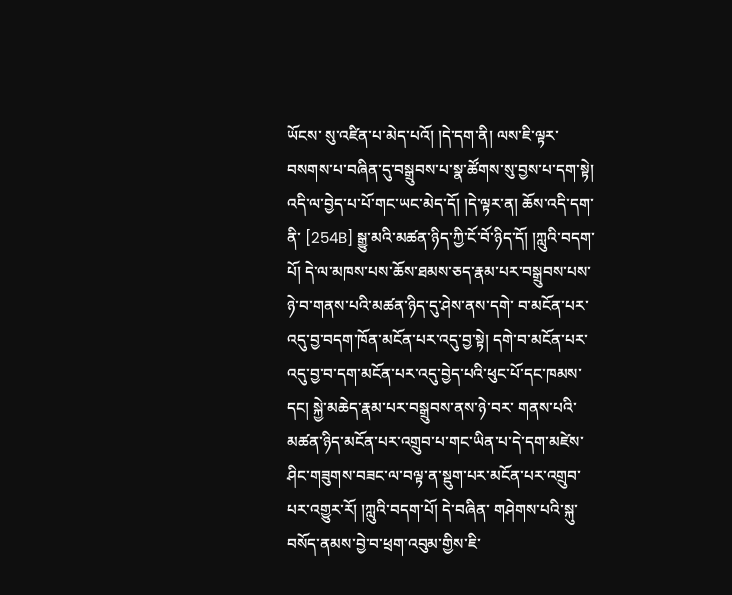ཡོངས་ སུ་འཛིན་པ་མེད་པའོ། །དེ་དག་ནི། ལས་ཇི་ལྟར་བསགས་པ་བཞིན་དུ་བསྒྲུབས་པ་སྣ་ཚོགས་སུ་བྱས་པ་དག་སྟེ། འདི་ལ་བྱེད་པ་པོ་གང་ཡང་མེད་དོ། །དེ་ལྟར་ན། ཆོས་འདི་དག་ནི་ [254B] སྒྱུ་མའི་མཚན་ཉིད་ཀྱི་ངོ་བོ་ཉིད་དོ། །ཀླུའི་བདག་པོ། དེ་ལ་མཁས་པས་ཆོས་ཐམས་ཅད་རྣམ་པར་བསྒྲུབས་པས་ཉེ་བ་གནས་པའི་མཚན་ཉིད་དུ་ཤེས་ནས་དགེ་ བ་མངོན་པར་འདུ་བྱ་བདག་ཁོན་མངོན་པར་འདུ་བྱ་སྟེ། དགེ་བ་མངོན་པར་འདུ་བྱ་བ་དག་མངོན་པར་འདུ་བྱེད་པའི་ཕུང་པོ་དང་ཁམས་དང། སྐྱེ་མཆེད་རྣམ་པར་བསྒྲུབས་ནས་ཉེ་བར་ གནས་པའི་མཚན་ཉིད་མངོན་པར་འགྲུབ་པ་གང་ཡིན་པ་དེ་དག་མཛེས་ཤིང་གཟུགས་བཟང་ལ་བལྟ་ན་སྡུག་པར་མངོན་པར་འགྲུབ་པར་འགྱུར་རོ། །ཀླུའི་བདག་པོ། དེ་བཞིན་ གཤེགས་པའི་སྐུ་བསོད་ནམས་བྱེ་བ་ཕྲག་འབུམ་གྱིས་ཇི་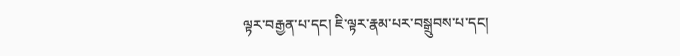ལྟར་བརྒྱན་པ་དང། ཇི་ལྟར་རྣམ་པར་བསྒྲུབས་པ་དང།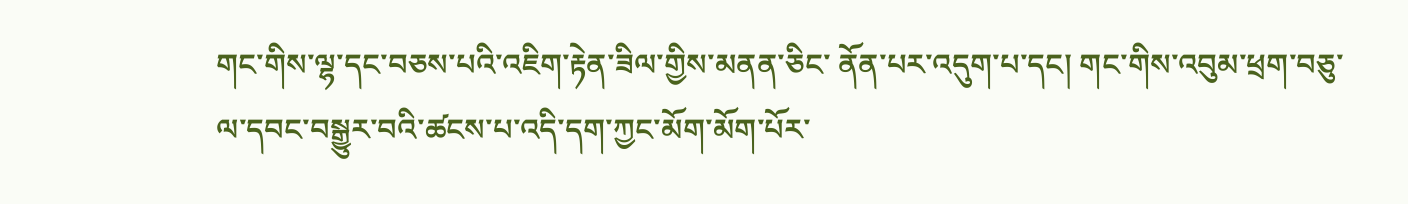གང་གིས་ལྷ་དང་བཅས་པའི་འཇིག་རྟེན་ཟིལ་གྱིས་མནན་ཅིང་ ནོན་པར་འདུག་པ་དང། གང་གིས་འབུམ་ཕྲག་བཅུ་ལ་དབང་བསྒྱུར་བའི་ཚངས་པ་འདི་དག་ཀྱང་མོག་མོག་པོར་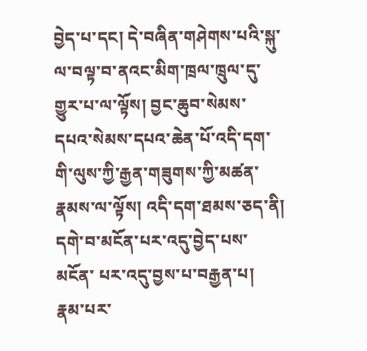བྱེད་པ་དང། དེ་བཞིན་གཤེགས་པའི་སྐུ་ལ་བལྟ་བ་ནའང་མིག་ཁྲལ་ཁྲུལ་དུ་ གྱུར་པ་ལ་ལྟོས། བྱང་ཆུབ་སེམས་དཔའ་སེམས་དཔའ་ཆེན་པོ་འདི་དག་གི་ལུས་ཀྱི་རྒྱན་གཟུགས་ཀྱི་མཚན་རྣམས་ལ་ལྟོས། འདི་དག་ཐམས་ཅད་ནི། དགེ་བ་མངོན་པར་འདུ་བྱེད་པས་མངོན་ པར་འདུ་བྱས་པ་བརྒྱན་པ། རྣམ་པར་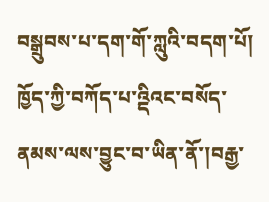བསྒྲུབས་པ་དག་གོ་ཀླུའི་བདག་པོ། ཁྱོད་ཀྱི་བཀོད་པ་འྡིའང་བསོད་ནམས་ལས་བྱུང་བ་ཡིན་ནོ་།བརྒྱ་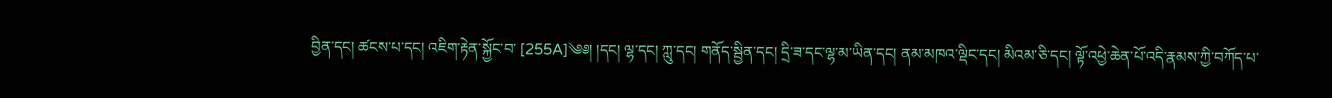བྱིན་དང། ཚངས་པ་དང། འཇིག་རྟེན་སྐྱོང་བ་ [255A]༄༅། །དང། ལྷ་དང། ཀླུ་དང། གནོད་སྦྱིན་དང། དྲི་ཟ་དང་ལྷ་མ་ཡིན་དང། ནམ་མཁའ་ལྡིང་དང། མིའམ་ཅི་དང། ལྟོ་འཕྱེ་ཆེན་པོ་འདི་རྣམས་ཀྱི་བཀོད་པ་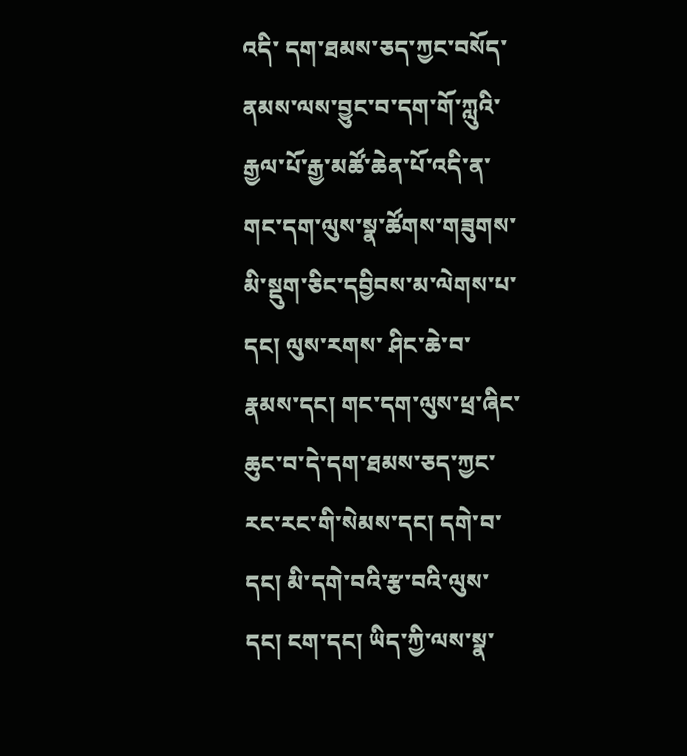འདི་ དག་ཐམས་ཅད་ཀྱང་བསོད་ནམས་ལས་བྱུང་བ་དག་གོ་ཀླུའི་རྒྱལ་པོ་རྒྱ་མཚོ་ཆེན་པོ་འདི་ན་གང་དག་ལུས་སྣ་ཚོགས་གཟུགས་མི་སྡུག་ཅིང་དབྱིབས་མ་ལེགས་པ་དང། ལུས་རགས་ ཤིང་ཆེ་བ་རྣམས་དང། གང་དག་ལུས་ཕྲ་ཞིང་ཆུང་བ་དེ་དག་ཐམས་ཅད་ཀྱང་རང་རང་གི་སེམས་དང། དགེ་བ་དང། མི་དགེ་བའི་རྩ་བའི་ལུས་དང། ངག་དང། ཡིད་ཀྱི་ལས་སྣ་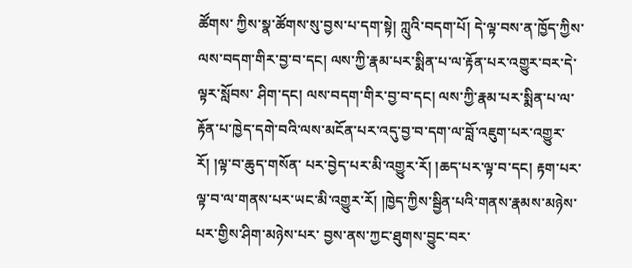ཚོགས་ ཀྱིས་སྣ་ཚོགས་སུ་བྱས་པ་དག་སྟེ། ཀླུའི་བདག་པོ། དེ་ལྟ་བས་ན་ཁྱོད་ཀྱིས་ལས་བདག་གིར་བྱ་བ་དང། ལས་ཀྱི་རྣམ་པར་སྨིན་པ་ལ་རྟོན་པར་འགྱུར་བར་དེ་ལྟར་སློབས་ ཤིག་དང། ལས་བདག་གིར་བྱ་བ་དང། ལས་ཀྱི་རྣམ་པར་སྨིན་པ་ལ་རྟོན་པ་ཁྱེད་དགེ་བའི་ལས་མངོན་པར་འདུ་བྱ་བ་དག་ལ་བློ་འཇུག་པར་འགྱུར་རོ། །ལྟ་བ་ཆུད་གསོན་ པར་བྱེད་པར་མི་འགྱུར་རོ། །ཆད་པར་ལྟ་བ་དང། རྟག་པར་ལྟ་བ་ལ་གནས་པར་ཡང་མི་འགྱུར་རོ། །ཁྱེད་ཀྱིས་སྦྱིན་པའི་གནས་རྣམས་མཉེས་པར་གྱིས་ཤིག་མཉེས་པར་ བྱས་ནས་ཀྱང་ཐུགས་བྱུང་བར་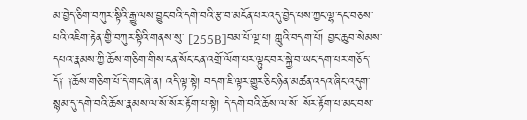མ་བྱེད་ཅིག་བཀུར་སྟིའི་རྒྱུ་ལས་བྱུང་བའི་དགེ་བའི་རྩ་བ་མངོན་པར་འདུ་བྱེད་པས་ཀྱང་ལྷ་དང་བཅས་པའི་འཇིག་རྟེན་གྱི་བཀུར་སྟིའི་གནས་སུ་ [255B]བམ་པོ་ལྔ་པ། ཀླུའི་བདག་པོ། བྱང་ཆུབ་སེམས་དཔའ་རྣམས་ཀྱི་ཆོས་གཅིག་གིས་ངན་སོང་ངན་འགྲོ་ལོག་པར་ལྟུང་བར་སྐྱེ་བ་ཡང་དག་པར་གཅོད་ དོ༑ ༑ཆོས་གཅིག་པོ་དེ་གང་ཞེ་ན། འདི་ལྟ་སྟེ། བདག་ཇི་ལྟར་གྱུར་ཅིང་ཉིན་མཚན་འདའ་ཞིང་འདུག་སྙམ་དུ་དགེ་བའི་ཆོས་རྣམས་ལ་སོ་སོར་རྟོག་པ་སྟེ། དེ་དགེ་བའི་ཆོས་ལ་སོ་ སོར་རྟོག་པ་མང་བས་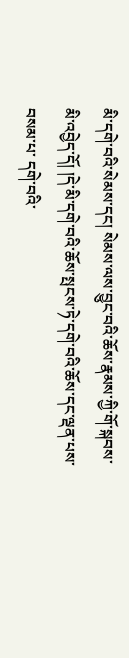མི་དགེ་བའི་སེམས་དང། སེམས་ལས་བྱུང་བའི་ཆོས་རྣམས་ཀྱི་གོ་སྐབས་མི་འབྱེད་དོ། །དེ་མི་དགེ་བའི་ཆོས་སྤངས་ཏེ་དགེ་བའི་ཆོས་དང་ལྡན་པས་བསམ་པ་ དགེ་བའི་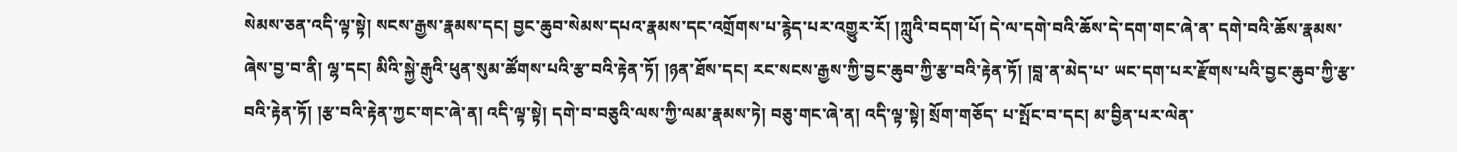སེམས་ཅན་འདི་ལྟ་སྟེ། སངས་རྒྱས་རྣམས་དང། བྱང་ཆུབ་སེམས་དཔའ་རྣམས་དང་འགྲོགས་པ་རྙེད་པར་འགྱུར་རོ། །ཀླུའི་བདག་པོ། དེ་ལ་དགེ་བའི་ཆོས་དེ་དག་གང་ཞེ་ན་ དགེ་བའི་ཆོས་རྣམས་ཞེས་བྱ་བ་ནི། ལྷ་དང། མིའི་སྐྱེ་རྒུའི་ཕུན་སུམ་ཚོགས་པའི་རྩ་བའི་རྟེན་ཏོ། །ཉན་ཐོས་དང། རང་སངས་རྒྱས་ཀྱི་བྱང་ཆུབ་ཀྱི་རྩ་བའི་རྟེན་ཏོ། །བླ་ན་མེད་པ་ ཡང་དག་པར་རྫོགས་པའི་བྱང་ཆུབ་ཀྱི་རྩ་བའི་རྟེན་ཏོ། །རྩ་བའི་རྟེན་ཀྱང་གང་ཞེ་ན། འདི་ལྟ་སྟེ། དགེ་བ་བཅུའི་ལས་ཀྱི་ལམ་རྣམས་ཏེ། བཅུ་གང་ཞེ་ན། འདི་ལྟ་སྟེ། སྲོག་གཅོད་ པ་སྤོང་བ་དང། མ་བྱིན་པར་ལེན་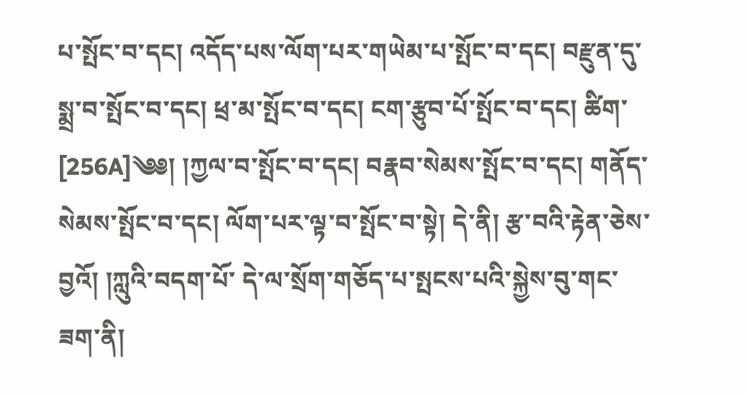པ་སྤོང་བ་དང། འདོད་པས་ལོག་པར་གཡེམ་པ་སྤོང་བ་དང། བརྫུན་དུ་སྨྲ་བ་སྤོང་བ་དང། ཕྲ་མ་སྤོང་བ་དང། ངག་རྩུབ་པོ་སྤོང་བ་དང། ཚིག་ [256A]༄༅། །ཀྱལ་བ་སྤོང་བ་དང། བརྣབ་སེམས་སྤོང་བ་དང། གནོད་སེམས་སྤོང་བ་དང། ལོག་པར་ལྟ་བ་སྤོང་བ་སྟེ། དེ་ནི། རྩ་བའི་རྟེན་ཅེས་བྱའོ། །ཀླུའི་བདག་པོ་ དེ་ལ་སྲོག་གཅོད་པ་སྤངས་པའི་སྐྱེས་བུ་གང་ཟག་ནི།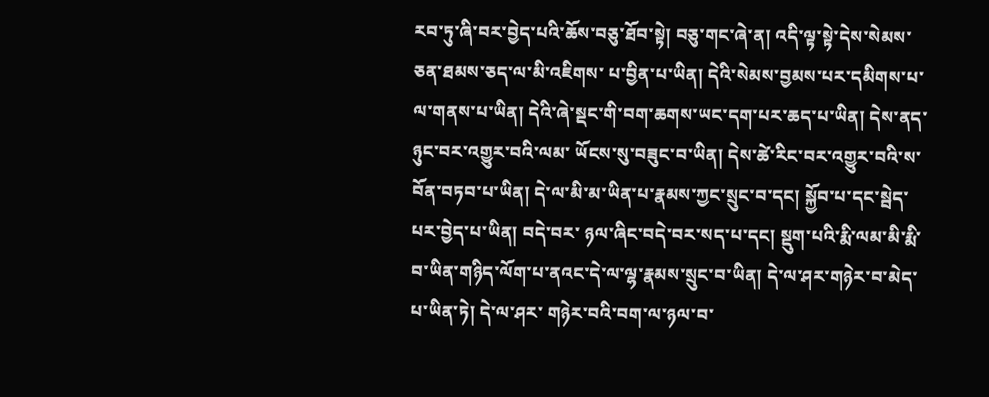རབ་ཏུ་ཞི་བར་བྱེད་པའི་ཆོས་བཅུ་ཐོབ་སྟེ། བཅུ་གང་ཞེ་ན། འདི་ལྟ་སྟེ་དེས་སེམས་ཅན་ཐམས་ཅད་ལ་མི་འཇིགས་ པ་བྱིན་པ་ཡིན། དེའི་སེམས་བྱམས་པར་དམིགས་པ་ལ་གནས་པ་ཡིན། དེའི་ཞེ་སྡང་གི་བག་ཆགས་ཡང་དག་པར་ཆད་པ་ཡིན། དེས་ནད་ཉུང་བར་འགྱུར་བའི་ལམ་ ཡོངས་སུ་བཟུང་བ་ཡིན། དེས་ཚེ་རིང་བར་འགྱུར་བའི་ས་བོན་བཏབ་པ་ཡིན། དེ་ལ་མི་མ་ཡིན་པ་རྣམས་ཀྱང་སྲུང་བ་དང། སྐྱོབ་པ་དང་སྦེད་པར་བྱེད་པ་ཡིན། བདེ་བར་ ཉལ་ཞིང་བདེ་བར་སད་པ་དང། སྡུག་པའི་རྨི་ལམ་མི་རྨི་བ་ཡིན་གཉིད་ལོག་པ་ནའང་དེ་ལ་ལྷ་རྣམས་སྲུང་བ་ཡིན། དེ་ལ་ཤར་གཉེར་བ་མེད་པ་ཡིན་ཏེ། དེ་ལ་ཤར་ གཉེར་བའི་བག་ལ་ཉལ་བ་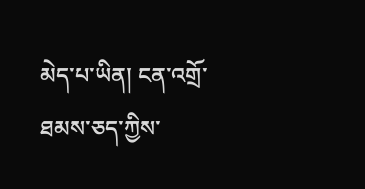མེད་པ་ཡིན། ངན་འགྲོ་ཐམས་ཅད་ཀྱིས་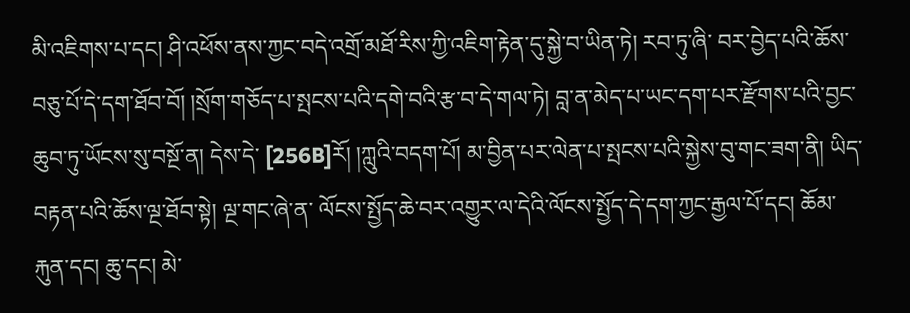མི་འཇིགས་པ་དང། ཤི་འཕོས་ནས་ཀྱང་བདེ་འགྲོ་མཐོ་རིས་ཀྱི་འཇིག་རྟེན་དུ་སྐྱེ་བ་ཡིན་ཏེ། རབ་ཏུ་ཞི་ བར་བྱེད་པའི་ཆོས་བཅུ་པོ་དེ་དག་ཐོབ་བོ། །སྲོག་གཅོད་པ་སྤངས་པའི་དགེ་བའི་རྩ་བ་དེ་གལ་ཏེ། བླ་ན་མེད་པ་ཡང་དག་པར་རྫོགས་པའི་བྱང་ཆུབ་ཏུ་ཡོངས་སུ་བསྔོ་ན། དེས་དེ་ [256B]རོ། །ཀླུའི་བདག་པོ། མ་བྱིན་པར་ལེན་པ་སྤངས་པའི་སྐྱེས་བུ་གང་ཟག་ནི། ཡིད་བརྟན་པའི་ཆོས་ལྔ་ཐོབ་སྟེ། ལྔ་གང་ཞེ་ན་ ལོངས་སྤྱོད་ཆེ་བར་འགྱུར་ལ་དེའི་ལོངས་སྤྱོད་དེ་དག་ཀྱང་རྒྱལ་པོ་དང། ཆོམ་རྐུན་དང། ཆུ་དང། མེ་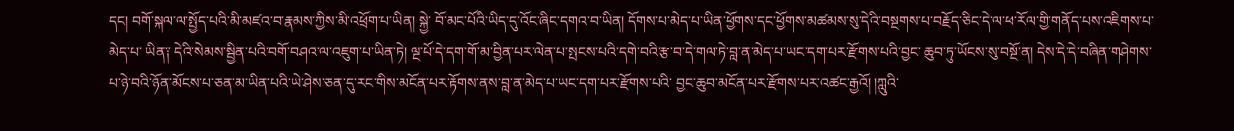དང། བགོ་སྐལ་ལ་སྤྱོད་པའི་མི་མཛའ་བ་རྣམས་ཀྱིས་མི་འཕྲོག་པ་ཡིན། སྐྱེ་ བོ་མང་པོའི་ཡིད་དུ་འོང་ཞིང་དགའ་བ་ཡིན། དོགས་པ་མེད་པ་ཡིན་ཕྱོགས་དང་ཕྱོགས་མཚམས་སུ་དེའི་བསྔགས་པ་བརྗོད་ཅིང་དེ་ལ་ཕ་རོལ་གྱི་གནོད་པས་འཇིགས་པ་མེད་པ་ ཡིན༑ དེའི་སེམས་སྦྱིན་པའི་བགོ་བཤའ་ལ་འཇུག་པ་ཡིན་ཏེ། ལྔ་པོ་དེ་དག་གོ་མ་བྱིན་པར་ལེན་པ་སྤངས་པའི་དགེ་བའི་རྩ་བ་དེ་གལ་ཏེ་བླ་ན་མེད་པ་ཡང་དག་པར་རྫོགས་པའི་བྱང་ ཆུབ་ཏུ་ཡོངས་སུ་བསྔོ་ན། དེས་དེ་དེ་བཞིན་གཤེགས་པ་ཉེ་བའི་ཉོན་མོངས་པ་ཅན་མ་ཡིན་པའི་ཡེ་ཤེས་ཅན་དུ་རང་གིས་མངོན་པར་རྟོགས་ནས་བླ་ན་མེད་པ་ཡང་དག་པར་རྫོགས་པའི་ བྱང་ཆུབ་མངོན་པར་རྫོགས་པར་འཚང་རྒྱའོ། །ཀླུའི་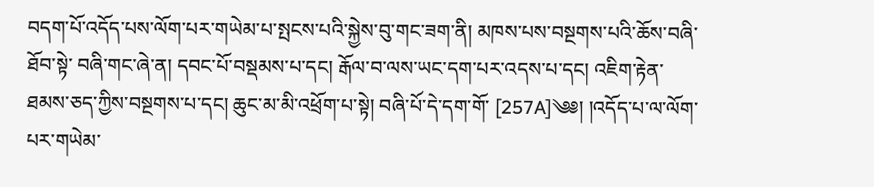བདག་པོ་འདོད་པས་ལོག་པར་གཡེམ་པ་སྤངས་པའི་སྐྱེས་བུ་གང་ཟག་ནི། མཁས་པས་བསྔགས་པའི་ཆོས་བཞི་ཐོབ་སྟེ་ བཞི་གང་ཞེ་ན། དབང་པོ་བསྡམས་པ་དང། རྒོལ་བ་ལས་ཡང་དག་པར་འདས་པ་དང། འཇིག་རྟེན་ཐམས་ཅད་ཀྱིས་བསྔགས་པ་དང། ཆུང་མ་མི་འཕྲོག་པ་སྟེ། བཞི་པོ་དེ་དག་གོ་ [257A]༄༅། །འདོད་པ་ལ་ལོག་པར་གཡེམ་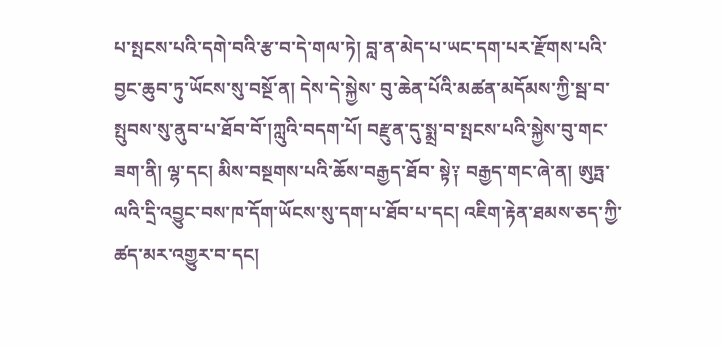པ་སྤངས་པའི་དགེ་བའི་རྩ་བ་དེ་གལ་ཏེ། བླ་ན་མེད་པ་ཡང་དག་པར་རྫོགས་པའི་བྱང་ཆུབ་ཏུ་ཡོངས་སུ་བསྔོ་ན། དེས་དེ་སྐྱེས་ བུ་ཆེན་པོའི་མཚན་མདོམས་ཀྱི་སྦ་བ་སྤུབས་སུ་ནུབ་པ་ཐོབ་བོ་།ཀླུའི་བདག་པོ། བརྫུན་དུ་སྨྲ་བ་སྤངས་པའི་སྐྱེས་བུ་གང་ཟག་ནི། ལྷ་དང། མིས་བསྔགས་པའི་ཆོས་བརྒྱད་ཐོབ་ སྟེ༑ བརྒྱད་གང་ཞེ་ན། ཨུཏྤ་ལའི་དྲི་འབྱུང་བས་ཁ་དོག་ཡོངས་སུ་དག་པ་ཐོབ་པ་དང། འཇིག་རྟེན་ཐམས་ཅད་ཀྱི་ཚད་མར་འགྱུར་བ་དང།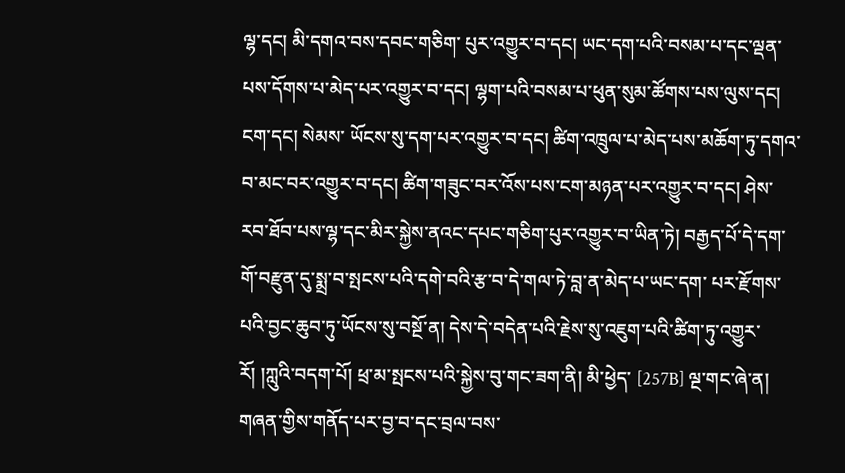ལྷ་དང། མི་དགའ་བས་དབང་གཅིག་ པུར་འགྱུར་བ་དང། ཡང་དག་པའི་བསམ་པ་དང་ལྡན་པས་དོགས་པ་མེད་པར་འགྱུར་བ་དང། ལྷག་པའི་བསམ་པ་ཕུན་སུམ་ཚོགས་པས་ལུས་དང། ངག་དང། སེམས་ ཡོངས་སུ་དག་པར་འགྱུར་བ་དང། ཚིག་འཁྲུལ་པ་མེད་པས་མཆོག་ཏུ་དགའ་བ་མང་བར་འགྱུར་བ་དང། ཚིག་གཟུང་བར་འོས་པས་ངག་མཉན་པར་འགྱུར་བ་དང། ཤེས་ རབ་ཐོབ་པས་ལྷ་དང་མིར་སྐྱེས་ནའང་དཔང་གཅིག་པུར་འགྱུར་བ་ཡིན་ཏེ། བརྒྱད་པོ་དེ་དག་གོ་བརྫུན་དུ་སྨྲ་བ་སྤངས་པའི་དགེ་བའི་རྩ་བ་དེ་གལ་ཏེ་བླ་ན་མེད་པ་ཡང་དག་ པར་རྫོགས་པའི་བྱང་ཆུབ་ཏུ་ཡོངས་སུ་བསྔོ་ན། དེས་དེ་བདེན་པའི་རྗེས་སུ་འཇུག་པའི་ཚིག་ཏུ་འགྱུར་རོ། །ཀླུའི་བདག་པོ། ཕྲ་མ་སྤངས་པའི་སྐྱེས་བུ་གང་ཟག་ནི། མི་ཕྱེད་ [257B] ལྔ་གང་ཞེ་ན། གཞན་གྱིས་གནོད་པར་བྱ་བ་དང་བྲལ་བས་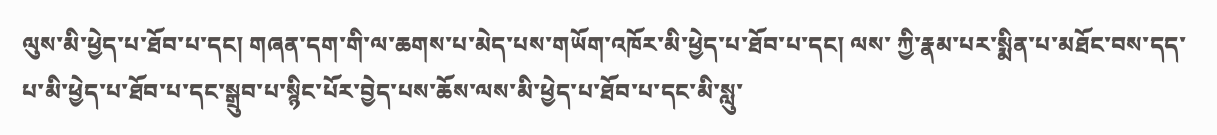ལུས་མི་ཕྱེད་པ་ཐོབ་པ་དང། གཞན་དག་གི་ལ་ཆགས་པ་མེད་པས་གཡོག་འཁོར་མི་ཕྱེད་པ་ཐོབ་པ་དང། ལས་ ཀྱི་རྣམ་པར་སྨིན་པ་མཐོང་བས་དད་པ་མི་ཕྱེད་པ་ཐོབ་པ་དང་སྒྲུབ་པ་སྙིང་པོར་བྱེད་པས་ཆོས་ལས་མི་ཕྱེད་པ་ཐོབ་པ་དང་མི་སླུ་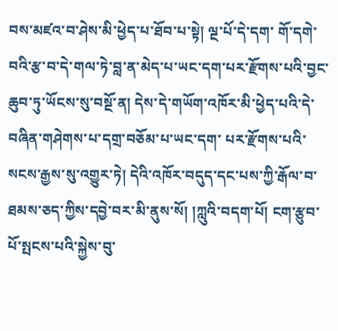བས་མཛའ་བ་ཤེས་མི་ཕྱེད་པ་ཐོབ་པ་སྟེ། ལྔ་པོ་དེ་དག་ གོ་དགེ་བའི་རྩ་བ་དེ་གལ་ཏེ་བླ་ན་མེད་པ་ཡང་དག་པར་རྫོགས་པའི་བྱང་ཆུབ་ཏུ་ཡོངས་སུ་བསྔོ་ན། དེས་དེ་གཡོག་འཁོར་མི་ཕྱེད་པའི་དེ་བཞིན་གཤེགས་པ་དགྲ་བཅོམ་པ་ཡང་དག་ པར་རྫོགས་པའི་སངས་རྒྱས་སུ་འགྱུར་ཏེ། དེའི་འཁོར་བདུད་དང་པས་ཀྱི་རྒོལ་བ་ཐམས་ཅད་ཀྱིས་དབྱེ་བར་མི་ནུས་སོ། །ཀླུའི་བདག་པོ། ངག་རྩུབ་པོ་སྤངས་པའི་སྐྱེས་བུ་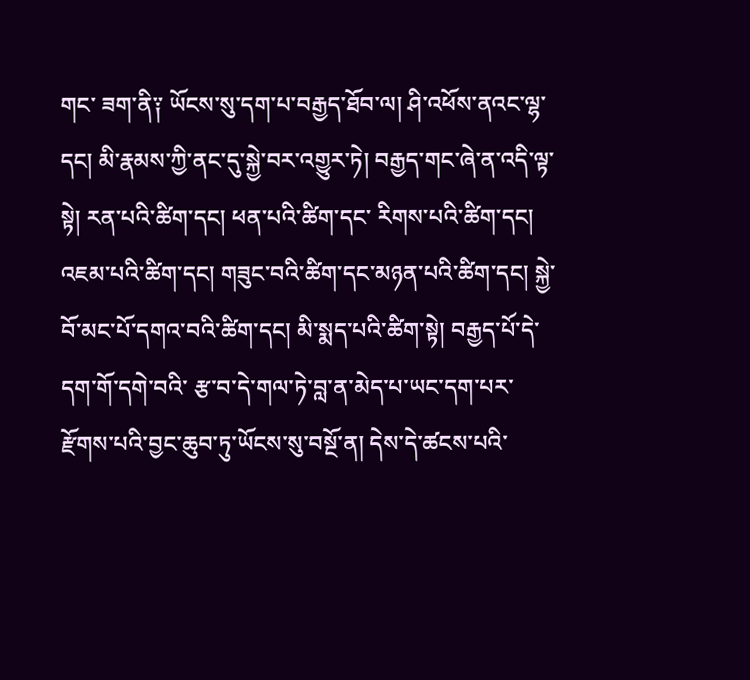གང་ ཟག་ནི༑ ཡོངས་སུ་དག་པ་བརྒྱད་ཐོབ་ལ། ཤི་འཕོས་ནའང་ལྷ་དང། མི་རྣམས་ཀྱི་ནང་དུ་སྐྱེ་བར་འགྱུར་ཏེ། བརྒྱད་གང་ཞེ་ན་འདི་ལྟ་སྟེ། རན་པའི་ཚིག་དང། ཕན་པའི་ཚིག་དང་ རིགས་པའི་ཚིག་དང། འཇམ་པའི་ཚིག་དང། གཟུང་བའི་ཚིག་དང་མཉན་པའི་ཚིག་དང། སྐྱེ་བོ་མང་པོ་དགའ་བའི་ཚིག་དང། མི་སྨད་པའི་ཚིག་སྟེ། བརྒྱད་པོ་དེ་དག་གོ་དགེ་བའི་ རྩ་བ་དེ་གལ་ཏེ་བླ་ན་མེད་པ་ཡང་དག་པར་རྫོགས་པའི་བྱང་ཆུབ་ཏུ་ཡོངས་སུ་བསྔོ་ན། དེས་དེ་ཚངས་པའི་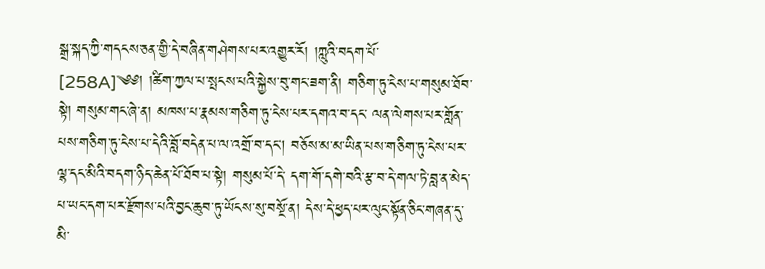སྒྲ་སྐད་ཀྱི་གདངས་ཅན་གྱི་དེ་བཞིན་གཤེགས་པར་འགྱུར་རོ། །ཀླུའི་བདག་པོ་ [258A]༄༅། །ཚིག་ཀྱལ་པ་སྤངས་པའི་སྐྱེས་བུ་གང་ཟག་ནི། གཅིག་ཏུ་ངེས་པ་གསུམ་ཐོབ་སྟེ། གསུམ་གང་ཞེ་ན། མཁས་པ་རྣམས་གཅིག་ཏུ་ངེས་པར་དགའ་བ་དང་ ལན་ལེགས་པར་གློན་པས་གཅིག་ཏུ་ངེས་པ་དེའི་བློ་བདེན་པ་ལ་འགྲོ་བ་དང། བཅོས་མ་མ་ཡིན་པས་གཅིག་ཏུ་ངེས་པར་ལྷ་དང་མིའི་བདག་ཉིད་ཆེན་པོ་ཐོབ་པ་སྟེ། གསུམ་པོ་དེ་ དག་གོ་དགེ་བའི་རྩ་བ་དེ་གལ་ཏེ་བླ་ན་མེད་པ་ཡང་དག་པར་རྫོགས་པའི་བྱང་ཆུབ་ཏུ་ཡོངས་སུ་བསྔོ་ན། དེས་དེ་ཕྱད་པར་ལུང་སྟོན་ཅིང་གཞན་དུ་མི་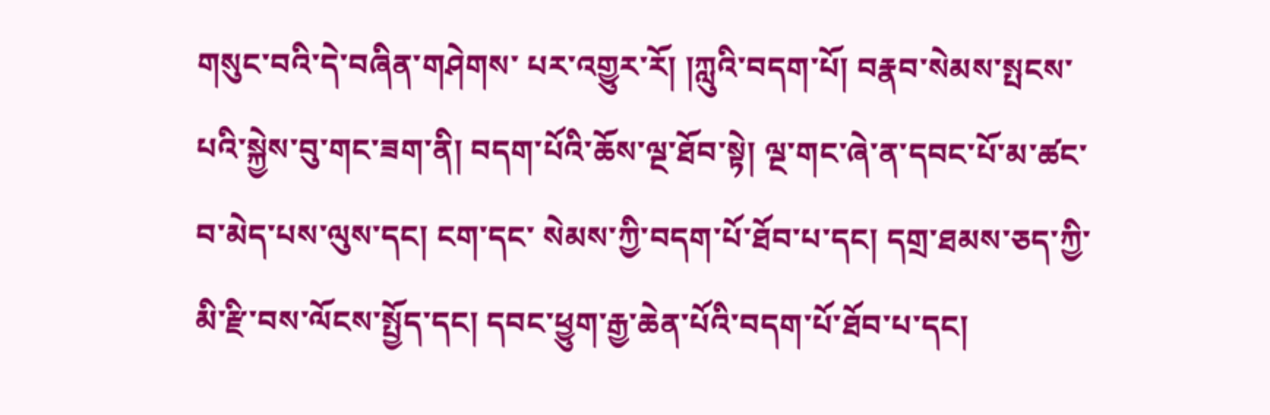གསུང་བའི་དེ་བཞིན་གཤེགས་ པར་འགྱུར་རོ། །ཀླུའི་བདག་པོ། བརྣབ་སེམས་སྤངས་པའི་སྐྱེས་བུ་གང་ཟག་ནི། བདག་པོའི་ཆོས་ལྔ་ཐོབ་སྟེ། ལྔ་གང་ཞེ་ན་དབང་པོ་མ་ཚང་བ་མེད་པས་ལུས་དང། ངག་དང་ སེམས་ཀྱི་བདག་པོ་ཐོབ་པ་དང། དགྲ་ཐམས་ཅད་ཀྱི་མི་རྫི་བས་ལོངས་སྤྱོད་དང། དབང་ཕྱུག་རྒྱ་ཆེན་པོའི་བདག་པོ་ཐོབ་པ་དང།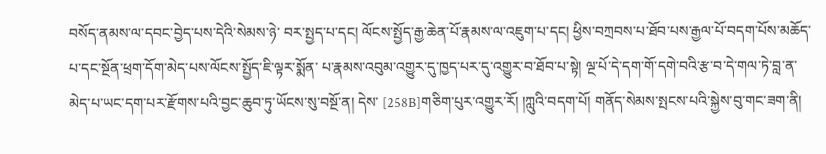བསོད་ནམས་ལ་དབང་བྱེད་པས་དེའི་སེམས་ཉེ་ བར་སྤྱད་པ་དང། ལོངས་སྤྱོད་རྒྱ་ཆེན་པོ་རྣམས་ལ་འཇུག་པ་དང། ཕྱིས་བཀྲབས་པ་ཐོབ་པས་རྒྱལ་པོ་བདག་པོས་མཆོད་པ་དང་སྔོན་ཕྲག་དོག་མེད་པས་ལོངས་སྤྱོད་ཇི་ལྟར་སྨོན་ པ་རྣམས་འབུམ་འགྱུར་དུ་ཁྱད་པར་དུ་འགྱུར་བ་ཐོབ་པ་སྟེ། ལྔ་པོ་དེ་དག་གོ་དགེ་བའི་རྩ་བ་དེ་གལ་ཏེ་བླ་ན་མེད་པ་ཡང་དག་པར་རྫོགས་པའི་བྱང་ཆུབ་ཏུ་ཡོངས་སུ་བསྔོ་ན། དེས་ [258B]གཅིག་པུར་འགྱུར་རོ། །ཀླུའི་བདག་པོ། གནོད་སེམས་སྤངས་པའི་སྐྱེས་བུ་གང་ཟག་ནི།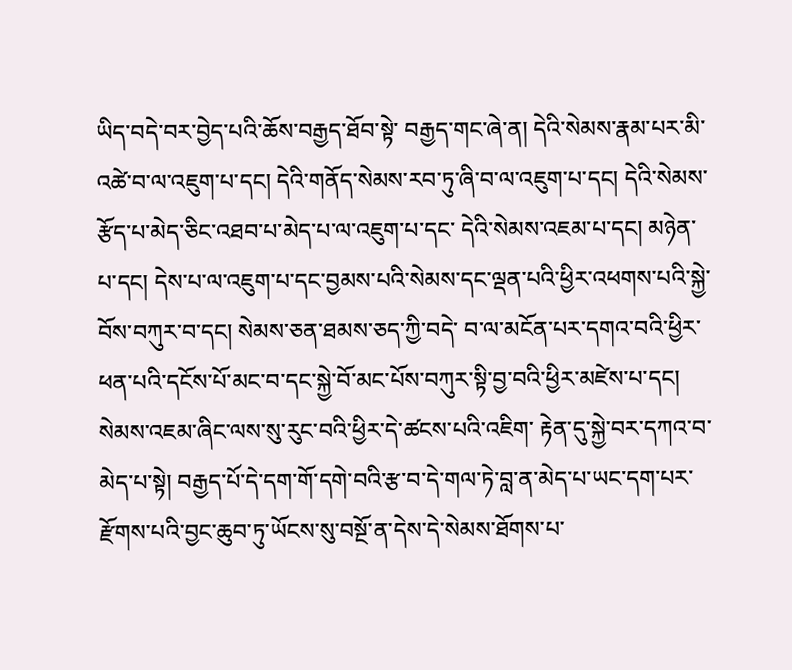ཡིད་བདེ་བར་བྱེད་པའི་ཆོས་བརྒྱད་ཐོབ་སྟེ་ བརྒྱད་གང་ཞེ་ན། དེའི་སེམས་རྣམ་པར་མི་འཚེ་བ་ལ་འཇུག་པ་དང། དེའི་གནོད་སེམས་རབ་ཏུ་ཞི་བ་ལ་འཇུག་པ་དང། དེའི་སེམས་རྩོད་པ་མེད་ཅིང་འཐབ་པ་མེད་པ་ལ་འཇུག་པ་དང་ དེའི་སེམས་འཇམ་པ་དང། མཉེན་པ་དང། དེས་པ་ལ་འཇུག་པ་དང་བྱམས་པའི་སེམས་དང་ལྡན་པའི་ཕྱིར་འཕགས་པའི་སྐྱེ་བོས་བཀུར་བ་དང། སེམས་ཅན་ཐམས་ཅད་ཀྱི་བདེ་ བ་ལ་མངོན་པར་དགའ་བའི་ཕྱིར་ཕན་པའི་དངོས་པོ་མང་བ་དང་སྐྱེ་བོ་མང་པོས་བཀུར་སྟི་བྱ་བའི་ཕྱིར་མཛེས་པ་དང། སེམས་འཇམ་ཞིང་ལས་སུ་རུང་བའི་ཕྱིར་དེ་ཚངས་པའི་འཇིག་ རྟེན་དུ་སྐྱེ་བར་དཀའ་བ་མེད་པ་སྟེ། བརྒྱད་པོ་དེ་དག་གོ་དགེ་བའི་རྩ་བ་དེ་གལ་ཏེ་བླ་ན་མེད་པ་ཡང་དག་པར་རྫོགས་པའི་བྱང་ཆུབ་ཏུ་ཡོངས་སུ་བསྔོ་ན་དེས་དེ་སེམས་ཐོགས་པ་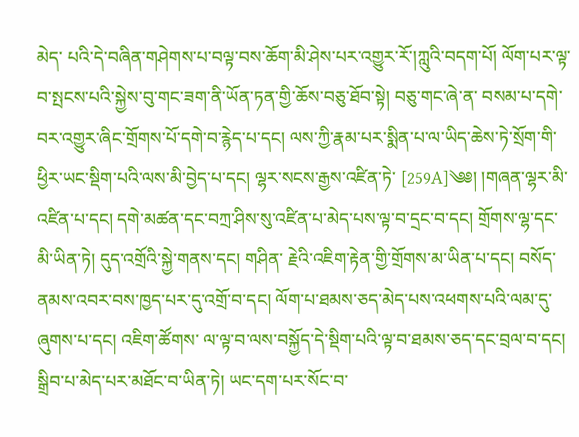མེད་ པའི་དེ་བཞིན་གཤེགས་པ་བལྟ་བས་ཆོག་མི་ཤེས་པར་འགྱུར་རོ་།ཀླུའི་བདག་པོ། ལོག་པར་ལྟ་བ་སྤངས་པའི་སྐྱེས་བུ་གང་ཟག་ནི་ཡོན་ཏན་གྱི་ཆོས་བཅུ་ཐོབ་སྟེ། བཅུ་གང་ཞེ་ན་ བསམ་པ་དགེ་བར་འགྱུར་ཞིང་གྲོགས་པོ་དགེ་བ་རྙེད་པ་དང། ལས་ཀྱི་རྣམ་པར་སྨིན་པ་ལ་ཡིད་ཆེས་ཏེ་སྲོག་གི་ཕྱིར་ཡང་སྡིག་པའི་ལས་མི་བྱེད་པ་དང། ལྷར་སངས་རྒྱས་འཛིན་ཏེ་ [259A]༄༅། །གཞན་ལྷར་མི་འཛིན་པ་དང། དགེ་མཚན་དང་བཀྲ་ཤིས་སུ་འཛིན་པ་མེད་པས་ལྟ་བ་དྲང་བ་དང། གྲོགས་ལྷ་དང་མི་ཡིན་ཏེ། དུད་འགྲོའི་སྐྱེ་གནས་དང། གཤིན་ རྗེའི་འཇིག་རྟེན་གྱི་གྲོགས་མ་ཡིན་པ་དང། བསོད་ནམས་འབར་བས་ཁྱད་པར་དུ་འགྲོ་བ་དང། ལོག་པ་ཐམས་ཅད་མེད་པས་འཕགས་པའི་ལམ་དུ་ཞུགས་པ་དང། འཇིག་ཚོགས་ ལ་ལྟ་བ་ལས་བསྐྱོད་དེ་སྡིག་པའི་ལྟ་བ་ཐམས་ཅད་དང་བྲལ་བ་དང། སྒྲིབ་པ་མེད་པར་མཐོང་བ་ཡིན་ཏེ། ཡང་དག་པར་སོང་བ་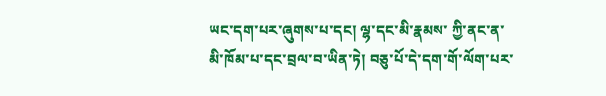ཡང་དག་པར་ཞུགས་པ་དང། ལྷ་དང་མི་རྣམས་ ཀྱི་ནང་ན་མི་ཁོམ་པ་དང་བྲལ་བ་ཡིན་ཏེ། བཅུ་པོ་དེ་དག་གོ་ལོག་པར་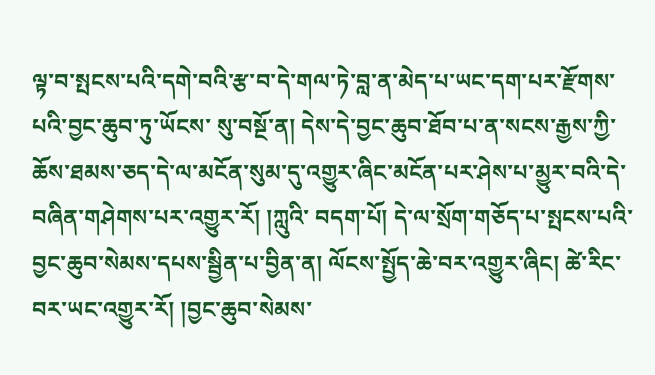ལྟ་བ་སྤངས་པའི་དགེ་བའི་རྩ་བ་དེ་གལ་ཏེ་བླ་ན་མེད་པ་ཡང་དག་པར་རྫོགས་པའི་བྱང་ཆུབ་ཏུ་ཡོངས་ སུ་བསྔོ་ན། དེས་དེ་བྱང་ཆུབ་ཐོབ་པ་ན་སངས་རྒྱས་ཀྱི་ཆོས་ཐམས་ཅད་དེ་ལ་མངོན་སུམ་དུ་འགྱུར་ཞིང་མངོན་པར་ཤེས་པ་མྱུར་བའི་དེ་བཞིན་གཤེགས་པར་འགྱུར་རོ། །ཀླུའི་ བདག་པོ། དེ་ལ་སྲོག་གཅོད་པ་སྤངས་པའི་བྱང་ཆུབ་སེམས་དཔས་སྦྱིན་པ་བྱིན་ན། ལོངས་སྤྱོད་ཆེ་བར་འགྱུར་ཞིང། ཚེ་རིང་བར་ཡང་འགྱུར་རོ། །བྱང་ཆུབ་སེམས་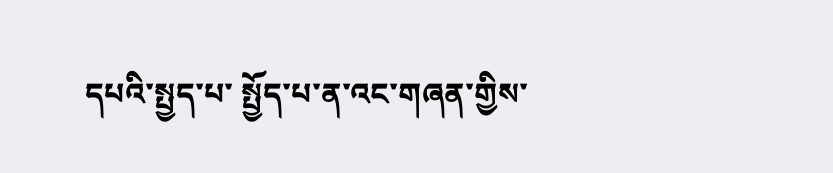དཔའི་སྤྱད་པ་ སྤྱོད་པ་ན་འང་གཞན་གྱིས་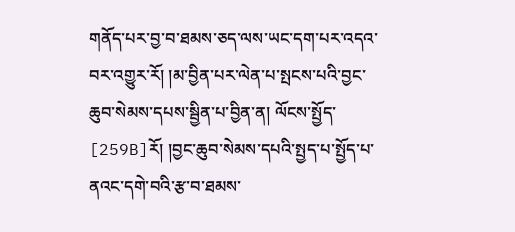གནོད་པར་བྱ་བ་ཐམས་ཅད་ལས་ཡང་དག་པར་འདའ་བར་འགྱུར་རོ། །མ་བྱིན་པར་ལེན་པ་སྤངས་པའི་བྱང་ཆུབ་སེམས་དཔས་སྦྱིན་པ་བྱིན་ན། ལོངས་སྤྱོད་ [259B]རོ། །བྱང་ཆུབ་སེམས་དཔའི་སྤྱད་པ་སྤྱོད་པ་ནའང་དགེ་བའི་རྩ་བ་ཐམས་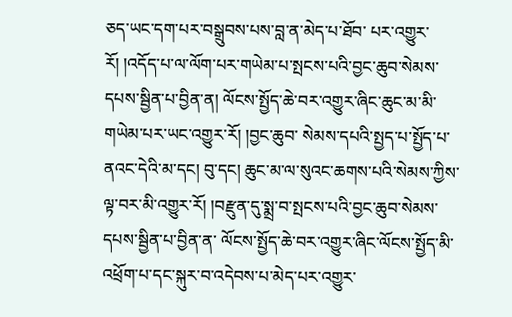ཅད་ཡང་དག་པར་བསྒྲུབས་པས་བླ་ན་མེད་པ་ཐོབ་ པར་འགྱུར་རོ། །འདོད་པ་ལ་ལོག་པར་གཡེམ་པ་སྤངས་པའི་བྱང་ཆུབ་སེམས་དཔས་སྦྱིན་པ་བྱིན་ན། ལོངས་སྤྱོད་ཆེ་བར་འགྱུར་ཞིང་ཆུང་མ་མི་གཡེམ་པར་ཡང་འགྱུར་རོ། །བྱང་ཆུབ་ སེམས་དཔའི་སྤྱད་པ་སྤྱོད་པ་ནའང་དེའི་མ་དང། བུ་དང། ཆུང་མ་ལ་སུའང་ཆགས་པའི་སེམས་ཀྱིས་ལྟ་བར་མི་འགྱུར་རོ། །བརྫུན་དུ་སྨྲ་བ་སྤངས་པའི་བྱང་ཆུབ་སེམས་དཔས་སྦྱིན་པ་བྱིན་ན་ ལོངས་སྤྱོད་ཆེ་བར་འགྱུར་ཞིང་ལོངས་སྤྱོད་མི་འཕྲོག་པ་དང་སྐུར་བ་འདེབས་པ་མེད་པར་འགྱུར་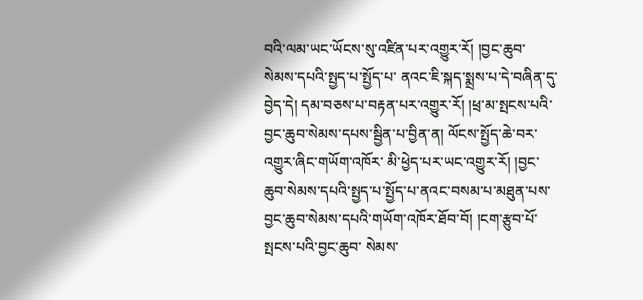བའི་ལམ་ཡང་ཡོངས་སུ་འཛིན་པར་འགྱུར་རོ། །བྱང་ཆུབ་སེམས་དཔའི་སྤྱད་པ་སྤྱོད་པ་ ནའང་ཇི་སྐད་སྨྲས་པ་དེ་བཞིན་དུ་བྱེད་དེ། དམ་བཅས་པ་བརྟན་པར་འགྱུར་རོ། །ཕྲ་མ་སྤངས་པའི་བྱང་ཆུབ་སེམས་དཔས་སྦྱིན་པ་བྱིན་ན། ལོངས་སྤྱོད་ཆེ་བར་འགྱུར་ཞིང་གཡོག་འཁོར་ མི་ཕྱེད་པར་ཡང་འགྱུར་རོ། །བྱང་ཆུབ་སེམས་དཔའི་སྤྱད་པ་སྤྱོད་པ་ནའང་བསམ་པ་མཐུན་པས་བྱང་ཆུབ་སེམས་དཔའི་གཡོག་འཁོར་ཐོབ་བོ། །ངག་རྩུབ་པོ་སྤངས་པའི་བྱང་ཆུབ་ སེམས་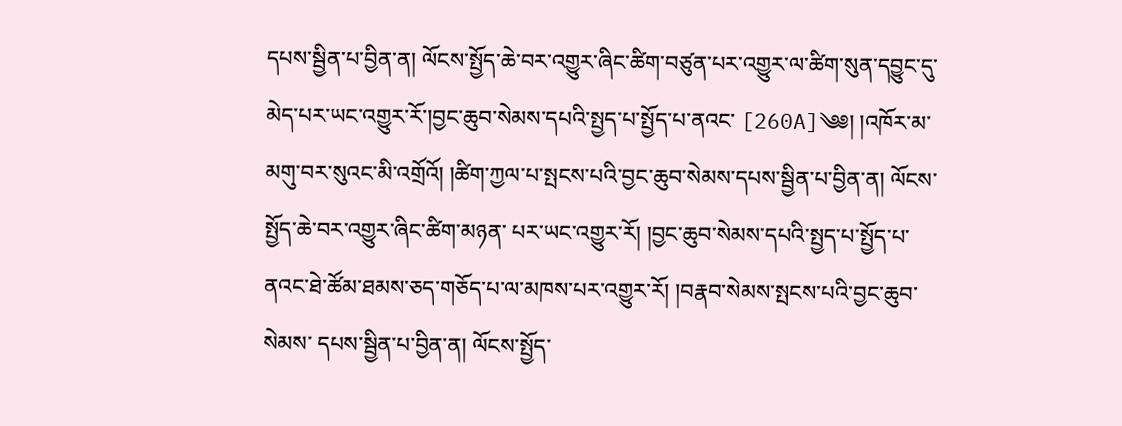དཔས་སྦྱིན་པ་བྱིན་ན། ལོངས་སྤྱོད་ཆེ་བར་འགྱུར་ཞིང་ཚིག་བཙུན་པར་འགྱུར་ལ་ཚིག་སུན་དབྱུང་དུ་མེད་པར་ཡང་འགྱུར་རོ་།བྱང་ཆུབ་སེམས་དཔའི་སྤྱད་པ་སྤྱོད་པ་ནའང་ [260A]༄༅། །འཁོར་མ་མགུ་བར་སུའང་མི་འགྲོའོ། །ཚིག་ཀྱལ་པ་སྤངས་པའི་བྱང་ཆུབ་སེམས་དཔས་སྦྱིན་པ་བྱིན་ན། ལོངས་སྤྱོད་ཆེ་བར་འགྱུར་ཞིང་ཚིག་མཉན་ པར་ཡང་འགྱུར་རོ། །བྱང་ཆུབ་སེམས་དཔའི་སྤྱད་པ་སྤྱོད་པ་ནའང་ཐེ་ཚོམ་ཐམས་ཅད་གཅོད་པ་ལ་མཁས་པར་འགྱུར་རོ། །བརྣབ་སེམས་སྤངས་པའི་བྱང་ཆུབ་སེམས་ དཔས་སྦྱིན་པ་བྱིན་ན། ལོངས་སྤྱོད་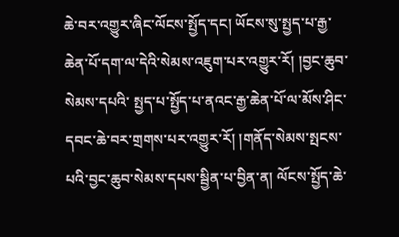ཆེ་བར་འགྱུར་ཞིང་ལོངས་སྤྱོད་དང། ཡོངས་སུ་སྤྱད་པ་རྒྱ་ཆེན་པོ་དག་ལ་དེའི་སེམས་འཇུག་པར་འགྱུར་རོ། །བྱང་ཆུབ་སེམས་དཔའི་ སྤྱད་པ་སྤྱོད་པ་ནའང་རྒྱ་ཆེན་པོ་ལ་མོས་ཤིང་དབང་ཆེ་བར་གྲགས་པར་འགྱུར་རོ། །གནོད་སེམས་སྤངས་པའི་བྱང་ཆུབ་སེམས་དཔས་སྦྱིན་པ་བྱིན་ན། ལོངས་སྤྱོད་ཆེ་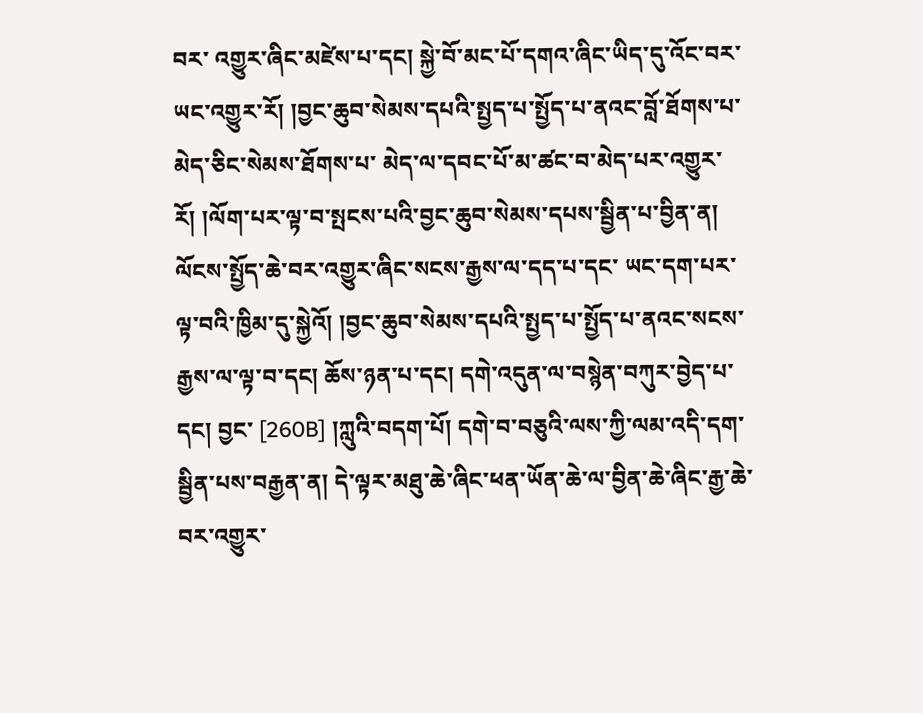བར་ འགྱུར་ཞིང་མཛེས་པ་དང། སྐྱེ་བོ་མང་པོ་དགའ་ཞིང་ཡིད་དུ་འོང་བར་ཡང་འགྱུར་རོ། །བྱང་ཆུབ་སེམས་དཔའི་སྤྱད་པ་སྤྱོད་པ་ནའང་བློ་ཐོགས་པ་མེད་ཅིང་སེམས་ཐོགས་པ་ མེད་ལ་དབང་པོ་མ་ཚང་བ་མེད་པར་འགྱུར་རོ། །ལོག་པར་ལྟ་བ་སྤངས་པའི་བྱང་ཆུབ་སེམས་དཔས་སྦྱིན་པ་བྱིན་ན། ལོངས་སྤྱོད་ཆེ་བར་འགྱུར་ཞིང་སངས་རྒྱས་ལ་དད་པ་དང་ ཡང་དག་པར་ལྟ་བའི་ཁྱིམ་དུ་སྐྱེའོ། །བྱང་ཆུབ་སེམས་དཔའི་སྤྱད་པ་སྤྱོད་པ་ནའང་སངས་རྒྱས་ལ་ལྟ་བ་དང། ཆོས་ཉན་པ་དང། དགེ་འདུན་ལ་བསྙེན་བཀུར་བྱེད་པ་དང། བྱང་ [260B] །ཀླུའི་བདག་པོ། དགེ་བ་བཅུའི་ལས་ཀྱི་ལམ་འདི་དག་སྦྱིན་པས་བརྒྱན་ན། དེ་ལྟར་མཐུ་ཆེ་ཞིང་ཕན་ཡོན་ཆེ་ལ་བྱིན་ཆེ་ཞིང་རྒྱ་ཆེ་ བར་འགྱུར་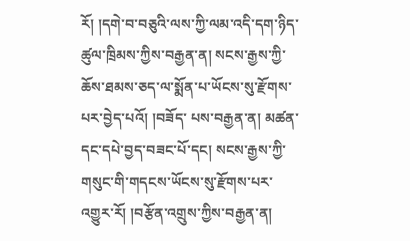རོ། །དགེ་བ་བཅུའི་ལས་ཀྱི་ལམ་འདི་དག་ཉིད་ཚུལ་ཁྲིམས་ཀྱིས་བརྒྱན་ན། སངས་རྒྱས་ཀྱི་ཆོས་ཐམས་ཅད་ལ་སྨོན་པ་ཡོངས་སུ་རྫོགས་པར་བྱེད་པའོ། །བཟོད་ པས་བརྒྱན་ན། མཚན་དང་དཔེ་བྱད་བཟང་པོ་དང། སངས་རྒྱས་ཀྱི་གསུང་གི་གདངས་ཡོངས་སུ་རྫོགས་པར་འགྱུར་རོ། །བརྩོན་འགྲུས་ཀྱིས་བརྒྱན་ན།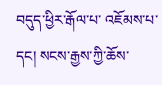བདུད་ཕྱིར་རྒོལ་པ་ འཇོམས་པ་དང། སངས་རྒྱས་ཀྱི་ཆོས་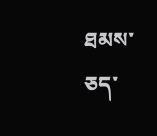ཐམས་ཅད་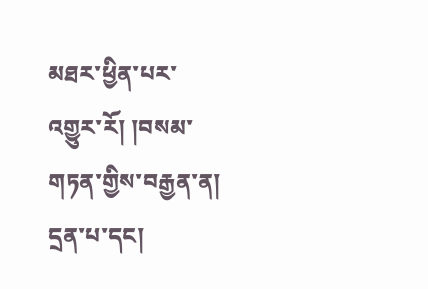མཐར་ཕྱིན་པར་འགྱུར་རོ། །བསམ་གཏན་གྱིས་བརྒྱན་ན། དྲན་པ་དང།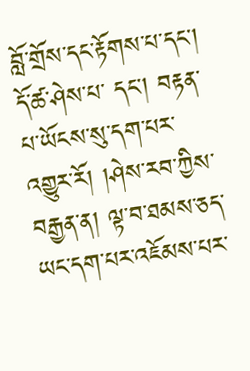བློ་གྲོས་དང་རྟོགས་པ་དང། དོ་ཚ་ཤེས་པ་ དང། བརྟན་པ་ཡོངས་སུ་དག་པར་འགྱུར་རོ། །ཤེས་རབ་ཀྱིས་བརྒྱན་ན། ལྟ་བ་ཐམས་ཅད་ཡང་དག་པར་འཇོམས་པར་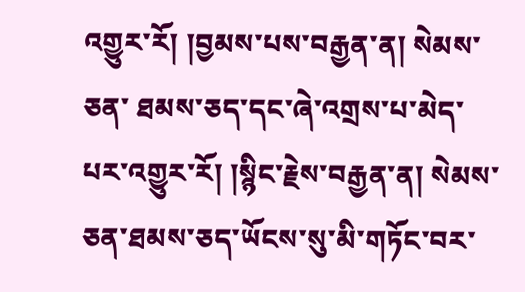འགྱུར་རོ། །བྱམས་པས་བརྒྱན་ན། སེམས་ཅན་ ཐམས་ཅད་དང་ཞེ་འགྲས་པ་མེད་པར་འགྱུར་རོ། །སྙིང་རྗེས་བརྒྱན་ན། སེམས་ཅན་ཐམས་ཅད་ཡོངས་སུ་མི་གཏོང་བར་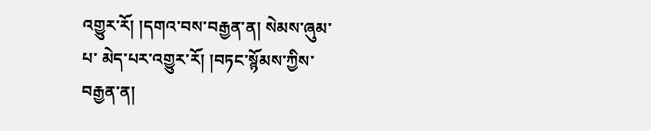འགྱུར་རོ། །དགའ་བས་བརྒྱན་ན། སེམས་ཞུམ་པ་ མེད་པར་འགྱུར་རོ། །བཏང་སྙོམས་ཀྱིས་བརྒྱན་ན།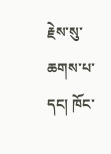རྗེས་སུ་ཆགས་པ་དང། ཁོང་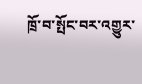ཁྲོ་བ་སྤོང་བར་འགྱུར་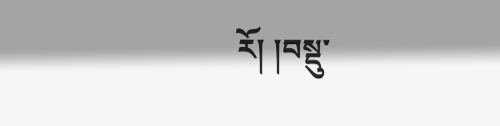རོ། །བསྡུ་